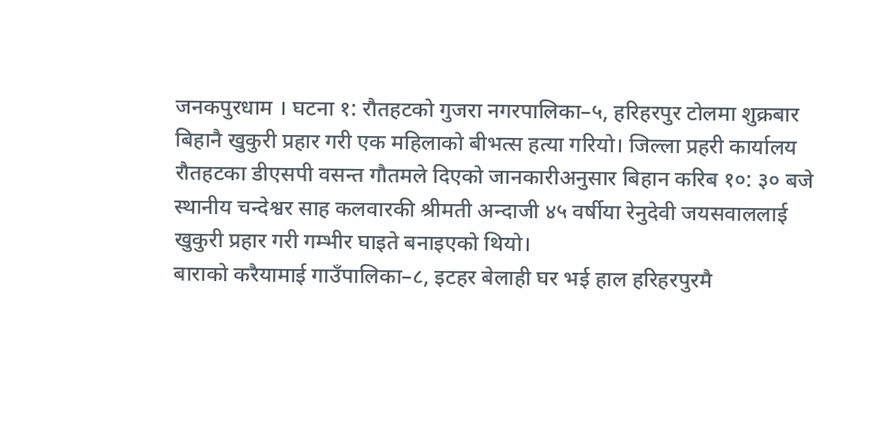जनकपुरधाम । घटना १: रौतहटको गुजरा नगरपालिका–५, हरिहरपुर टोलमा शुक्रबार बिहानै खुकुरी प्रहार गरी एक महिलाको बीभत्स हत्या गरियो। जिल्ला प्रहरी कार्यालय रौतहटका डीएसपी वसन्त गौतमले दिएको जानकारीअनुसार बिहान करिब १०: ३० बजे स्थानीय चन्देश्वर साह कलवारकी श्रीमती अन्दाजी ४५ वर्षीया रेनुदेवी जयसवाललाई खुकुरी प्रहार गरी गम्भीर घाइते बनाइएको थियो।
बाराको करैयामाई गाउँपालिका–८, इटहर बेलाही घर भई हाल हरिहरपुरमै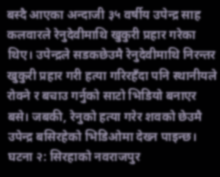बस्दै आएका अन्दाजी ३५ वर्षीय उपेन्द्र साह कलवारले रेनुदेवीमाथि खुकुरी प्रहार गरेका थिए। उपेन्द्रले सडकछेउमै रेनुदेवीमाथि निरन्तर खुकुरी प्रहार गरी हत्या गरिरहँदा पनि स्थानीयले रोक्ने र बचाउ गर्नुको साटो भिडियो बनाएर बसे। जबकी, रेनुको हत्या गरेर शवको छेउमै उपेन्द्र बसिरहेको भिडिओमा देख्न पाइन्छ।
घटना २: सिरहाको नवराजपुर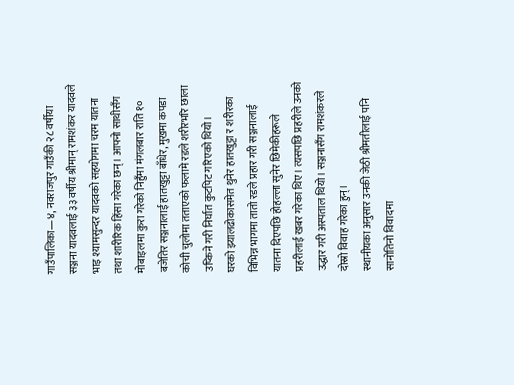गाउँपालिका—४, नवराजपुर गाउँकी २८ वर्षीया सञ्जना यादवलाई ३३ वर्षीय श्रीमान् रामशंकर यादवले भाइ श्यामसुन्दर यादवको सहयोगमा चरम यातना तथा शारीरिक हिंसा गरेका छन्। आफ्नो साथीसँग मोबाइलमा कुरा गरेको निहुँमा मंगलबार राति १० बजेतिर सञ्जनालाई हातखुट्टा बाँधेर, मुखमा कपडा कोची चुलोमा तताएको फलामे रडले शरीरभरि छाला उप्किने गरी निर्घात कुटपिट गरिएको थियो।
घरको झ्यालढोकासमेत थुनेर हातखुट्टा र शरीरका विभिन्न भागमा तातो रडले प्रहार गरी सञ्जनालाई यातना दिएपछि होहल्ला सुनेर छिमेकीहरूले प्रहरीलाई खबर गरेका थिए। त्यसपछि प्रहरीले उनको उद्धार गरी अस्पताल थियो। सञ्जनासँग रामशंकरले दोस्रो विवाह गरेका हुन्।
स्थानीयका अनुसार उनकी जेठी श्रीमतीलाई पनि सानोतिनो विवादमा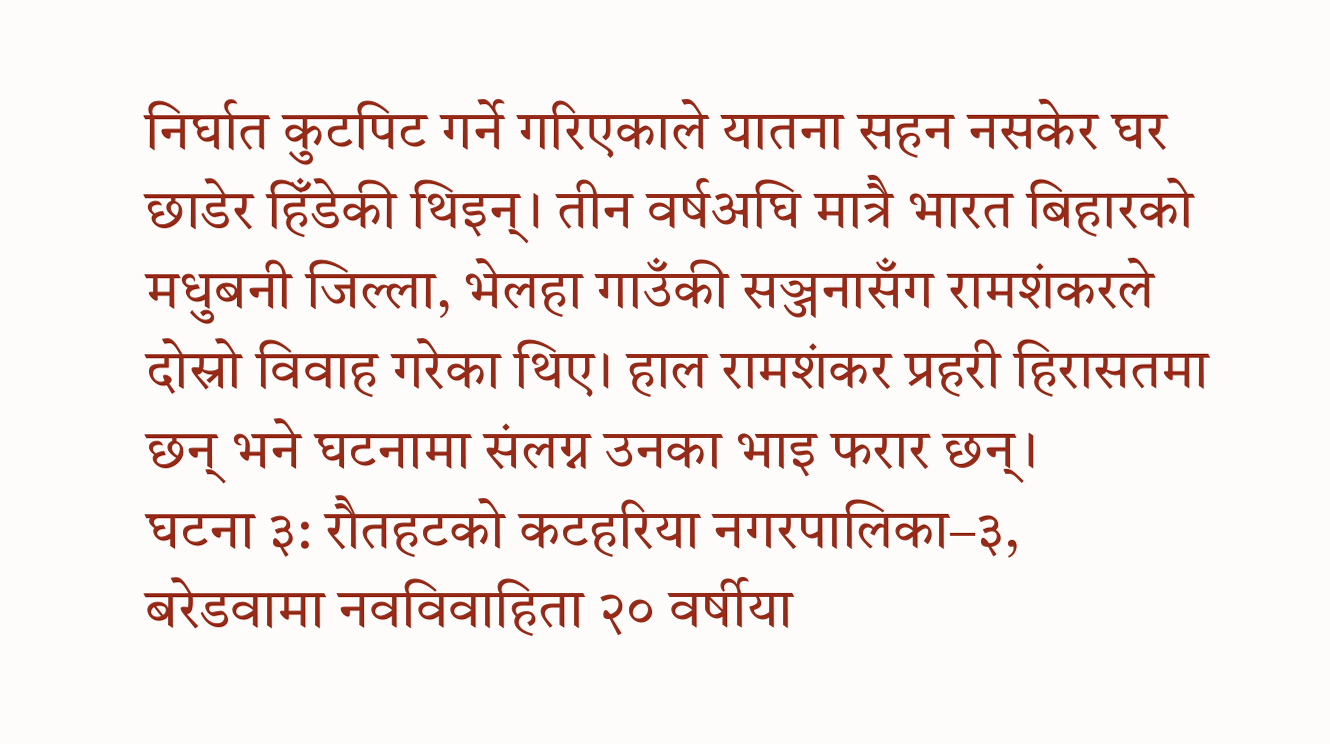निर्घात कुटपिट गर्ने गरिएकाले यातना सहन नसकेर घर छाडेर हिँडेकी थिइन्। तीन वर्षअघि मात्रै भारत बिहारको मधुबनी जिल्ला, भेलहा गाउँकी सञ्जनासँग रामशंकरले दोस्रो विवाह गरेका थिए। हाल रामशंकर प्रहरी हिरासतमा छन् भने घटनामा संलग्न उनका भाइ फरार छन्।
घटना ३: रौतहटको कटहरिया नगरपालिका–३, बरेडवामा नवविवाहिता २० वर्षीया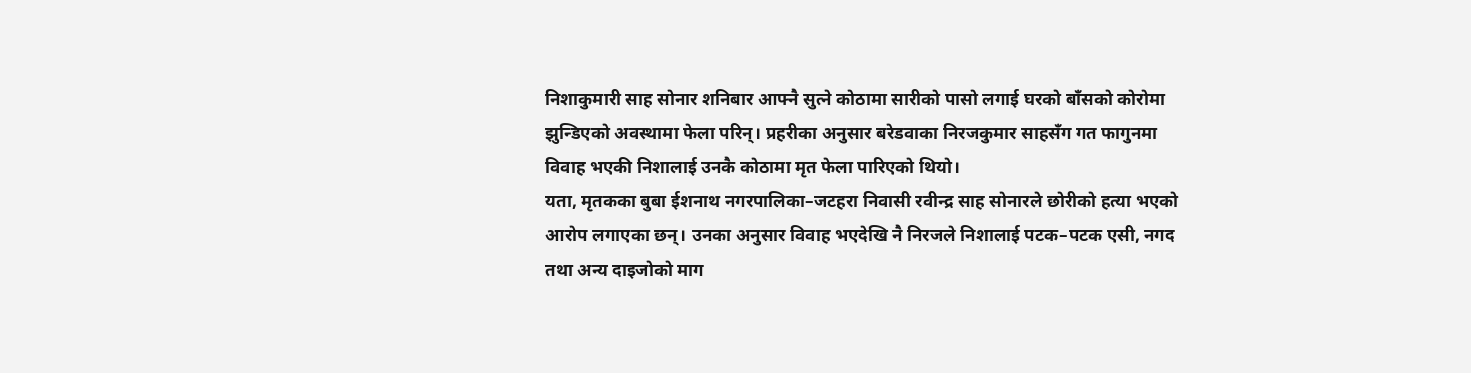निशाकुमारी साह सोनार शनिबार आफ्नै सुत्ने कोठामा सारीको पासो लगाई घरको बाँसको कोरोमा झुन्डिएको अवस्थामा फेला परिन्। प्रहरीका अनुसार बरेडवाका निरजकुमार साहसँग गत फागुनमा विवाह भएकी निशालाई उनकै कोठामा मृत फेला पारिएको थियो।
यता, मृतकका बुबा ईशनाथ नगरपालिका–जटहरा निवासी रवीन्द्र साह सोनारले छोरीको हत्या भएको आरोप लगाएका छन्। उनका अनुसार विवाह भएदेखि नै निरजले निशालाई पटक–पटक एसी, नगद तथा अन्य दाइजोको माग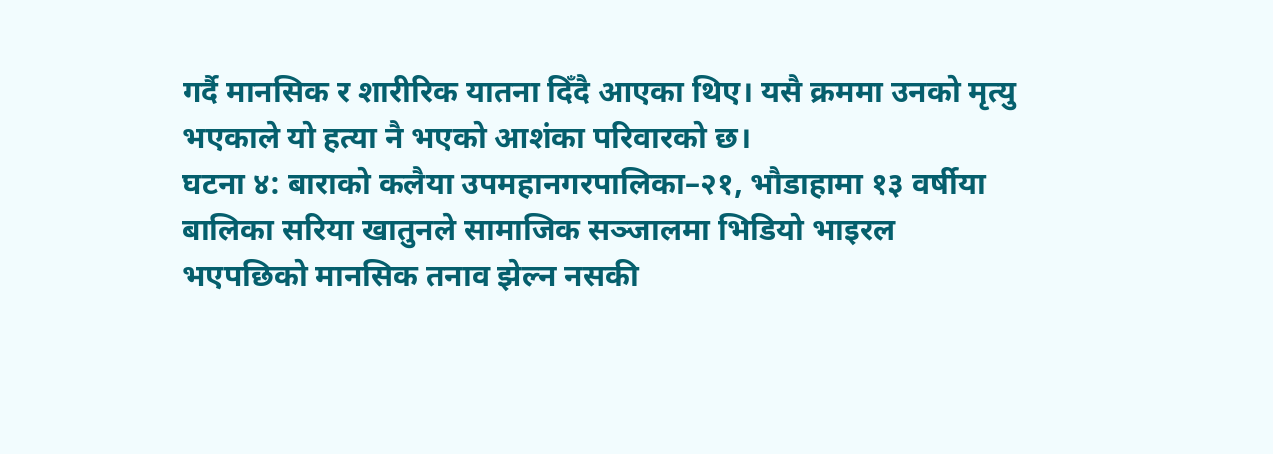गर्दै मानसिक र शारीरिक यातना दिँदै आएका थिए। यसै क्रममा उनको मृत्यु भएकाले यो हत्या नै भएको आशंका परिवारको छ।
घटना ४: बाराको कलैया उपमहानगरपालिका–२१, भौडाहामा १३ वर्षीया बालिका सरिया खातुनले सामाजिक सञ्जालमा भिडियो भाइरल भएपछिको मानसिक तनाव झेल्न नसकी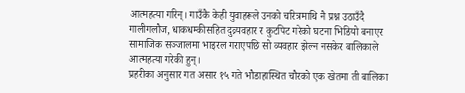आत्महत्या गरिन्। गाउँकै केही युवाहरूले उनको चरित्रमाथि नै प्रश्न उठाउँदै गालीगलौज, धाकधम्कीसहित दुव्र्यवहार र कुटपिट गरेको घटना भिडियो बनाएर सामाजिक सञ्जालमा भाइरल गराएपछि सो व्यवहार झेल्न नसकेर बालिकाले आत्महत्या गरेकी हुन्।
प्रहरीका अनुसार गत असार १५ गते भौडाहास्थित चौरको एक खेतमा ती बालिका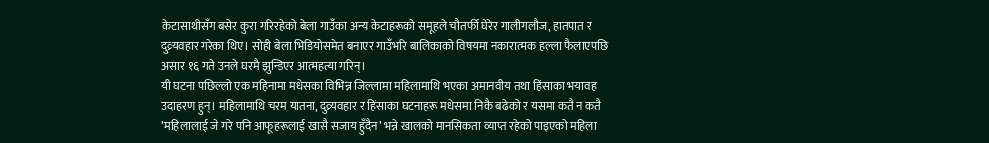केटासाथीसँग बसेर कुरा गरिरहेको बेला गाउँका अन्य केटाहरूको समूहले चौतर्फी घेरेर गालीगलौज, हातपात र दुव्र्यवहार गरेका थिए। सोही बेला भिडियोसमेत बनाएर गाउँभरि बालिकाको विषयमा नकारात्मक हल्ला फैलाएपछि असार १६ गते उनले घरमै झुन्डिएर आत्महत्या गरिन्।
यी घटना पछिल्लो एक महिनामा मधेसका विभिन्न जिल्लामा महिलामाथि भएका अमानवीय तथा हिंसाका भयावह उदाहरण हुन्। महिलामाथि चरम यातना, दुव्र्यवहार र हिंसाका घटनाहरू मधेसमा निकै बढेको र यसमा कतै न कतै ’महिलालाई जे गरे पनि आफूहरूलाई खासै सजाय हुँदैन’ भन्ने खालको मानसिकता व्याप्त रहेको पाइएको महिला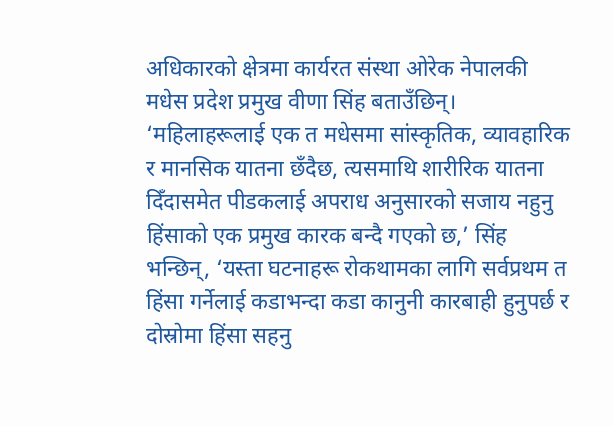अधिकारको क्षेत्रमा कार्यरत संस्था ओरेक नेपालकी मधेस प्रदेश प्रमुख वीणा सिंह बताउँछिन्।
‘महिलाहरूलाई एक त मधेसमा सांस्कृतिक, व्यावहारिक र मानसिक यातना छँदैछ, त्यसमाथि शारीरिक यातना दिँदासमेत पीडकलाई अपराध अनुसारको सजाय नहुनु हिंसाको एक प्रमुख कारक बन्दै गएको छ,’ सिंह भन्छिन्, ‘यस्ता घटनाहरू रोकथामका लागि सर्वप्रथम त हिंसा गर्नेलाई कडाभन्दा कडा कानुनी कारबाही हुनुपर्छ र दोस्रोमा हिंसा सहनु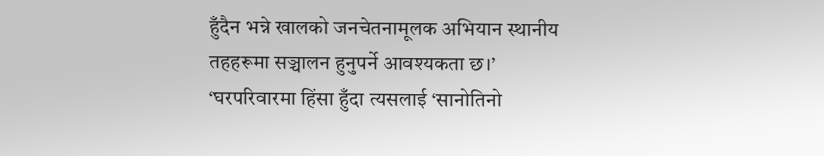हुँदैन भन्ने खालको जनचेतनामूलक अभियान स्थानीय तहहरूमा सञ्चालन हुनुपर्ने आवश्यकता छ।’
‘घरपरिवारमा हिंसा हुँदा त्यसलाई ‘सानोतिनो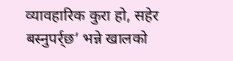व्यावहारिक कुरा हो, सहेर बस्नुपर्र्छ’ भन्ने खालको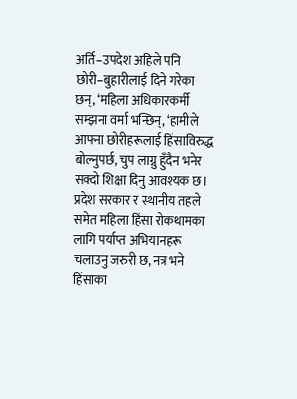अर्ति–उपदेश अहिले पनि छोरी–बुहारीलाई दिने गरेका छन्, ‘महिला अधिकारकर्मी सम्झना वर्मा भन्छिन्, ‘हामीले आफ्ना छोरीहरूलाई हिंसाविरुद्ध बोल्नुपर्छ, चुप लाग्नु हुँदैन भनेर सक्दो शिक्षा दिनु आवश्यक छ। प्रदेश सरकार र स्थानीय तहले समेत महिला हिंसा रोकथामका लागि पर्याप्त अभियानहरू चलाउनु जरुरी छ, नत्र भने हिंसाका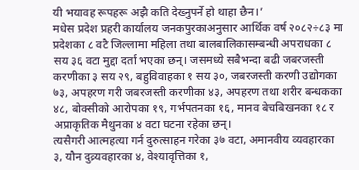यी भयावह रूपहरू अझै कति देख्नुपर्ने हो थाहा छैन।’
मधेस प्रदेश प्रहरी कार्यालय जनकपुरकाअनुसार आर्थिक वर्ष २०८२÷८३ मा प्रदेशका ८ वटै जिल्लामा महिला तथा बालबालिकासम्बन्धी अपराधका ८ सय ३६ वटा मुद्दा दर्ता भएका छन्। जसमध्ये सबैभन्दा बढी जबरजस्ती करणीका ३ सय २९, बहुविवाहका १ सय ३०, जबरजस्ती करणी उद्योगका ७३, अपहरण गरी जबरजस्ती करणीका ४३, अपहरण तथा शरीर बन्धकका ४८, बोक्सीको आरोपका १९, गर्भपतनका १६, मानव बेचबिखनका १८ र अप्राकृतिक मैथुनका ४ वटा घटना रहेका छन्।
त्यसैगरी आत्महत्या गर्न दुरुत्साहन गरेका ३७ वटा, अमानवीय व्यवहारका ३, यौन दुव्र्यवहारका ४, वेश्यावृत्तिका १,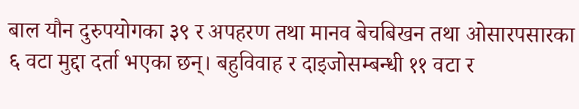बाल यौन दुरुपयोगका ३९ र अपहरण तथा मानव बेचबिखन तथा ओसारपसारका ६ वटा मुद्दा दर्ता भएका छन्। बहुविवाह र दाइजोसम्बन्धी ११ वटा र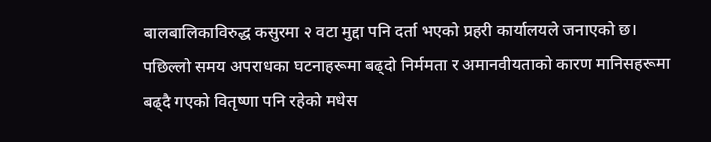बालबालिकाविरुद्ध कसुरमा २ वटा मुद्दा पनि दर्ता भएको प्रहरी कार्यालयले जनाएको छ।
पछिल्लो समय अपराधका घटनाहरूमा बढ्दो निर्ममता र अमानवीयताको कारण मानिसहरूमा बढ्दै गएको वितृष्णा पनि रहेको मधेस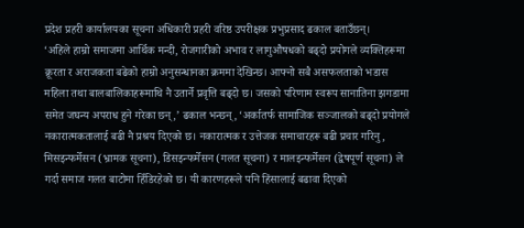प्रदेश प्रहरी कार्यालयका सूचना अधिकारी प्रहरी वरिष्ठ उपरीक्षक प्रभुप्रसाद ढकाल बताउँछन्।
‘अहिले हाम्रो समाजमा आर्थिक मन्दी, रोजगारीको अभाव र लागुऔषधको बढ्दो प्रयोगले व्यक्तिहरूमा क्रूरता र अराजकता बढेको हाम्रो अनुसन्धानका क्रममा देखिन्छ। आफ्नो सबै असफलताको भडास महिला तथा बालबालिकाहरूमाथि नै उतार्ने प्रवृत्ति बढ्दो छ। जसको परिणाम स्वरूप सानातिना झगडामा समेत जघन्य अपराध हुने गरेका छन्,’ ढकाल भन्छन्, ‘अर्कातर्फ सामाजिक सञ्जालको बढ्दो प्रयोगले नकारात्मकतालाई बढी नै प्रश्रय दिएको छ। नकारात्मक र उत्तेजक समाचारहरू बढी प्रचार गरिनु, मिसइन्फर्मेसन (भ्रामक सूचना), डिसइन्फर्मेसन (गलत सूचना) र मालइन्फर्मेसन (द्वेषपूर्ण सूचना) ले गर्दा समाज गलत बाटोमा हिँडिरहेको छ। यी कारणहरूले पनि हिंसालाई बढावा दिएको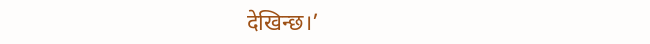देखिन्छ।’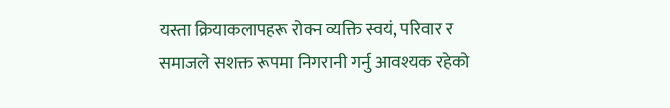यस्ता क्रियाकलापहरू रोक्न व्यक्ति स्वयं, परिवार र समाजले सशक्त रूपमा निगरानी गर्नु आवश्यक रहेको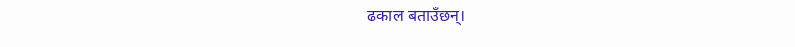ढकाल बताउँछन्।